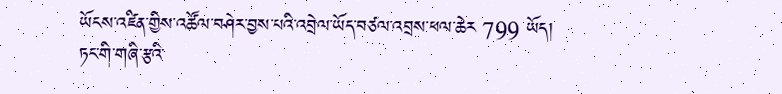ཡོངས་འཛིན་གྱིས་འཚོལ་བཤེར་བྱས་པའི་འབྲེལ་ཡོད་བཙལ་འབྲས་ཕལ་ཆེར 799 ཡོད།
ཏང་གི་གཞི་རྩའི་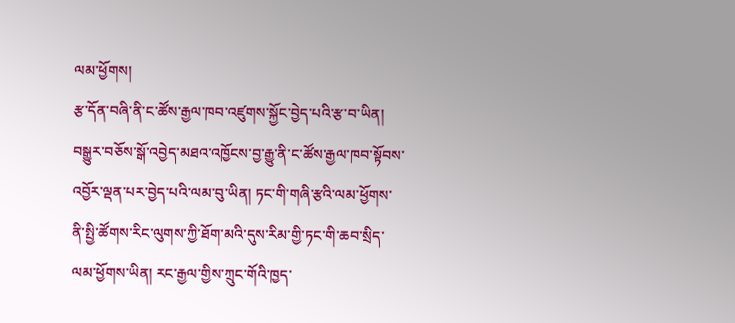ལམ་ཕྱོགས།
རྩ་དོན་བཞི་ནི་ང་ཚོས་རྒྱལ་ཁབ་འཛུགས་སྐྱོང་བྱེད་པའི་རྩ་བ་ཡིན། བསྒྱུར་བཅོས་སྒོ་འབྱེད་མཐའ་འཁྱོངས་བྱ་རྒྱུ་ནི་ང་ཚོས་རྒྱལ་ཁབ་སྟོབས་འབྱོར་ལྡན་པར་བྱེད་པའི་ལམ་བུ་ཡིན། ཏང་གི་གཞི་རྩའི་ལམ་ཕྱོགས་ནི་སྤྱི་ཚོགས་རིང་ལུགས་ཀྱི་ཐོག་མའི་དུས་རིམ་གྱི་ཏང་གི་ཆབ་སྲིད་ལམ་ཕྱོགས་ཡིན། རང་རྒྱལ་གྱིས་ཀྲུང་གོའི་ཁྱད་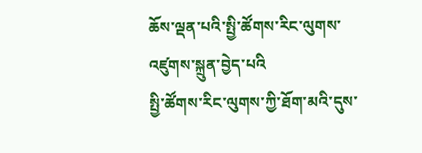ཆོས་ལྡན་པའི་སྤྱི་ཚོགས་རིང་ལུགས་འཛུགས་སྐྲུན་བྱེད་པའི
སྤྱི་ཚོགས་རིང་ལུགས་ཀྱི་ཐོག་མའི་དུས་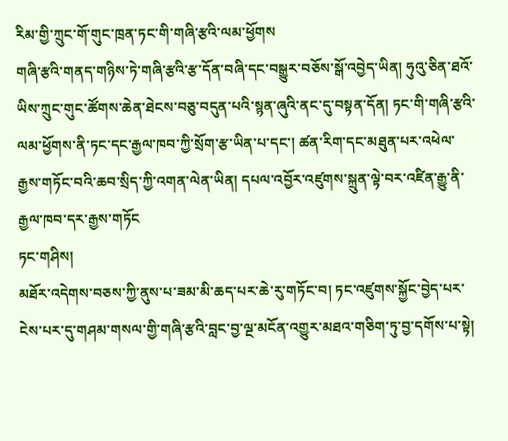རིམ་གྱི་ཀྲུང་གོ་གུང་ཁྲན་ཏང་གི་གཞི་རྩའི་ལམ་ཕྱོགས
གཞི་རྩའི་གནད་གཉིས་ཏེ་གཞི་རྩའི་རྩ་དོན་བཞི་དང་བསྒྱུར་བཅོས་སྒོ་འབྱེད་ཡིན། ཧུའུ་ཅིན་ཐའོ་ཡིས་ཀྲུང་གུང་ཚོགས་ཆེན་ཐེངས་བཅུ་བདུན་པའི་སྙན་ཞུའི་ནང་དུ་བསྟན་དོན། ཏང་གི་གཞི་རྩའི་ལམ་ཕྱོགས་ནི་ཏང་དང་རྒྱལ་ཁབ་ཀྱི་སྲོག་རྩ་ཡིན་པ་དང་། ཚན་རིག་དང་མཐུན་པར་འཕེལ་རྒྱས་གཏོང་བའི་ཆབ་སྲིད་ཀྱི་འགན་ལེན་ཡིན། དཔལ་འབྱོར་འཛུགས་སྐྲུན་ལྟེ་བར་འཛིན་རྒྱུ་ནི་རྒྱལ་ཁབ་དར་རྒྱས་གཏོང
ཏང་གཤིས།
མཐོར་འདེགས་བཅས་ཀྱི་ནུས་པ་ཟམ་མི་ཆད་པར་ཆེ་རུ་གཏོང་བ། ཏང་འཛུགས་སྐྱོང་བྱེད་པར་ངེས་པར་དུ་གཤམ་གསལ་གྱི་གཞི་རྩའི་བླང་བྱ་ལྔ་མངོན་འགྱུར་མཐའ་གཅིག་ཏུ་བྱ་དགོས་པ་སྟེ།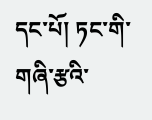དང་པོ། ཏང་གི་གཞི་རྩའི་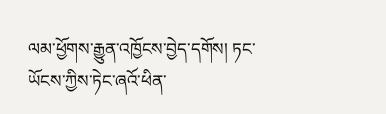ལམ་ཕྱོགས་རྒྱུན་འཁྱོངས་བྱེད་དགོས། ཏང་ཡོངས་ཀྱིས་ཏེང་ཞའོ་ཕིན་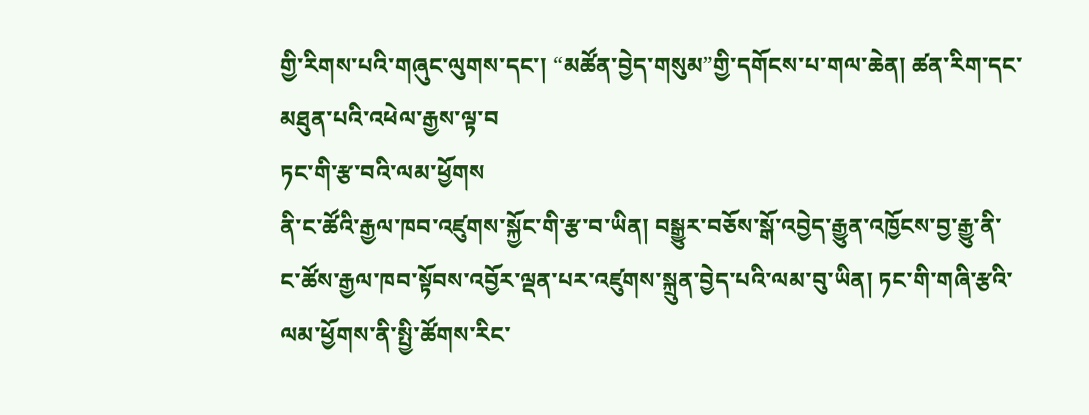གྱི་རིགས་པའི་གཞུང་ལུགས་དང་། “མཚོན་བྱེད་གསུམ”གྱི་དགོངས་པ་གལ་ཆེན། ཚན་རིག་དང་མཐུན་པའི་འཕེལ་རྒྱས་ལྟ་བ
ཏང་གི་རྩ་བའི་ལམ་ཕྱོགས
ནི་ང་ཚོའི་རྒྱལ་ཁབ་འཛུགས་སྐྱོང་གི་རྩ་བ་ཡིན། བསྒྱུར་བཅོས་སྒོ་འབྱེད་རྒྱུན་འཁྱོངས་བྱ་རྒྱུ་ནི་ང་ཚོས་རྒྱལ་ཁབ་སྟོབས་འབྱོར་ལྡན་པར་འཛུགས་སྐྲུན་བྱེད་པའི་ལམ་བུ་ཡིན། ཏང་གི་གཞི་རྩའི་ལམ་ཕྱོགས་ནི་སྤྱི་ཚོགས་རིང་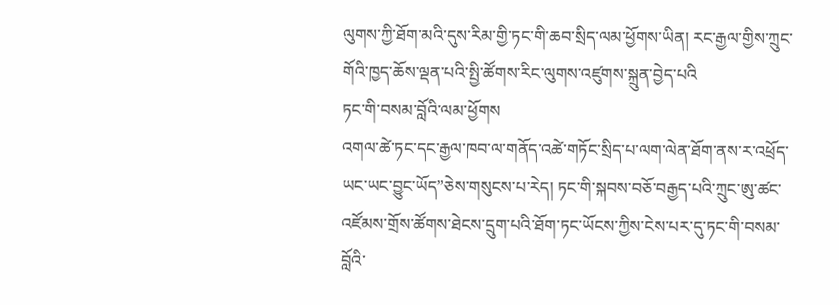ལུགས་ཀྱི་ཐོག་མའི་དུས་རིམ་གྱི་ཏང་གི་ཆབ་སྲིད་ལམ་ཕྱོགས་ཡིན། རང་རྒྱལ་གྱིས་ཀྲུང་གོའི་ཁྱད་ཆོས་ལྡན་པའི་སྤྱི་ཚོགས་རིང་ལུགས་འཛུགས་སྐྲུན་བྱེད་པའི
ཏང་གི་བསམ་བློའི་ལམ་ཕྱོགས
འགལ་ཚེ་ཏང་དང་རྒྱལ་ཁབ་ལ་གནོད་འཚེ་གཏོང་སྲིད་པ་ལག་ལེན་ཐོག་ནས་ར་འཕྲོད་ཡང་ཡང་བྱུང་ཡོད”ཅེས་གསུངས་པ་རེད། ཏང་གི་སྐབས་བཅོ་བརྒྱད་པའི་ཀྲུང་ཨུ་ཚང་འཛོམས་གྲོས་ཚོགས་ཐེངས་དྲུག་པའི་ཐོག་ཏང་ཡོངས་ཀྱིས་ངེས་པར་དུ་ཏང་གི་བསམ་བློའི་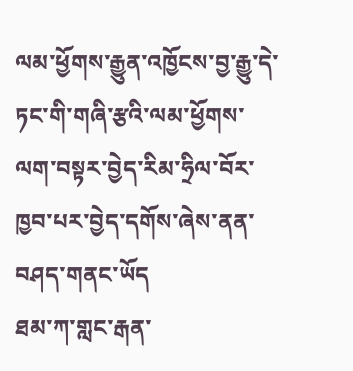ལམ་ཕྱོགས་རྒྱུན་འཁྱོངས་བྱ་རྒྱུ་དེ་ཏང་གི་གཞི་རྩའི་ལམ་ཕྱོགས་ལག་བསྟར་བྱེད་རིམ་ཧྲིལ་བོར་ཁྱབ་པར་བྱེད་དགོས་ཞེས་ནན་བཤད་གནང་ཡོད
ཐམ་ཀ་གླང་རྒན་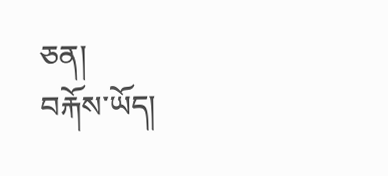ཅན།
བརྐོས་ཡོད།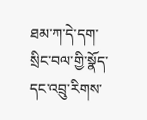ཐམ་ཀ་དེ་དག་སྲིང་བལ་གྱི་སྣོད་དང་འབྲུ་རིགས་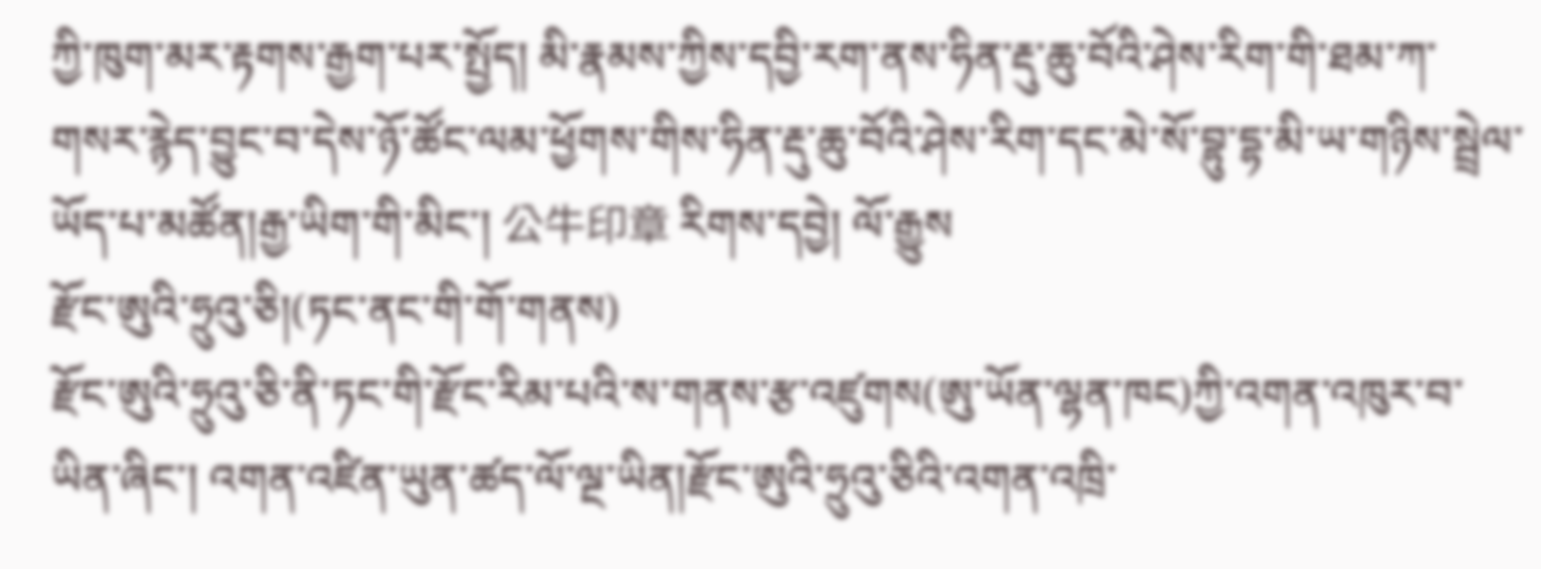ཀྱི་ཁུག་མར་རྟགས་རྒྱག་པར་སྤྱོད། མི་རྣམས་ཀྱིས་དབྱི་རག་ནས་ཧིན་རྡུ་ཆུ་བོའི་ཤེས་རིག་གི་ཐམ་ཀ་གསར་རྙེད་བྱུང་བ་དེས་ཉོ་ཚོང་ལམ་ཕྱོགས་གིས་ཧིན་རྡུ་ཆུ་བོའི་ཤེས་རིག་དང་མེ་སོ་བྷུ་དྷ་མི་ཡ་གཉིས་སྦྲེལ་ཡོད་པ་མཚོན།རྒྱ་ཡིག་གི་མིང་། 公牛印章 རིགས་དབྱེ། ལོ་རྒྱུས
རྫོང་ཨུའི་ཧྲུའུ་ཅི།(ཏང་ནང་གི་གོ་གནས)
རྫོང་ཨུའི་ཧྲུའུ་ཅི་ནི་ཏང་གི་རྫོང་རིམ་པའི་ས་གནས་རྩ་འཛུགས(ཨུ་ཡོན་ལྷན་ཁང)ཀྱི་འགན་འཁུར་བ་ཡིན་ཞིང་། འགན་འཛིན་ཡུན་ཚད་ལོ་ལྔ་ཡིན།རྫོང་ཨུའི་ཧྲུའུ་ཅིའི་འགན་འཁྲི་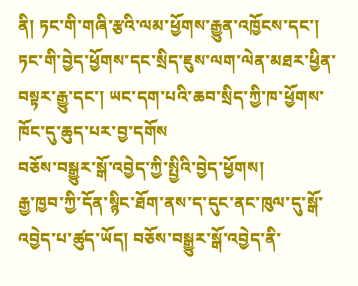ནི། ཏང་གི་གཞི་རྩའི་ལམ་ཕྱོགས་རྒྱུན་འཁྱོངས་དང་། ཏང་གི་བྱེད་ཕྱོགས་དང་སྲིད་ཇུས་ལག་ལེན་མཐར་ཕྱིན་བསྟར་རྒྱུ་དང་། ཡང་དག་པའི་ཆབ་སྲིད་ཀྱི་ཁ་ཕྱོགས་ཁོང་དུ་ཆུད་པར་བྱ་དགོས
བཅོས་བསྒྱུར་སྒོ་འབྱེད་ཀྱི་སྤྱིའི་བྱེད་ཕྱོགས།
རྒྱ་ཁྱབ་ཀྱི་དོན་སྙིང་ཐོག་ནས་ད་དུང་ནང་ཁུལ་དུ་སྒོ་འབྱེད་པ་ཚུད་ཡོད། བཅོས་བསྒྱུར་སྒོ་འབྱེད་ནི་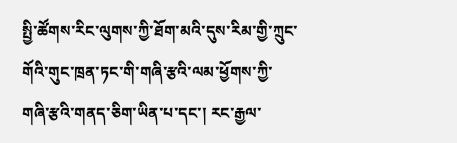སྤྱི་ཚོགས་རིང་ལུགས་ཀྱི་ཐོག་མའི་དུས་རིམ་གྱི་ཀྲུང་གོའི་གུང་ཁྲན་ཏང་གི་གཞི་རྩའི་ལམ་ཕྱོགས་ཀྱི་གཞི་རྩའི་གནད་ཅིག་ཡིན་པ་དང་། རང་རྒྱལ་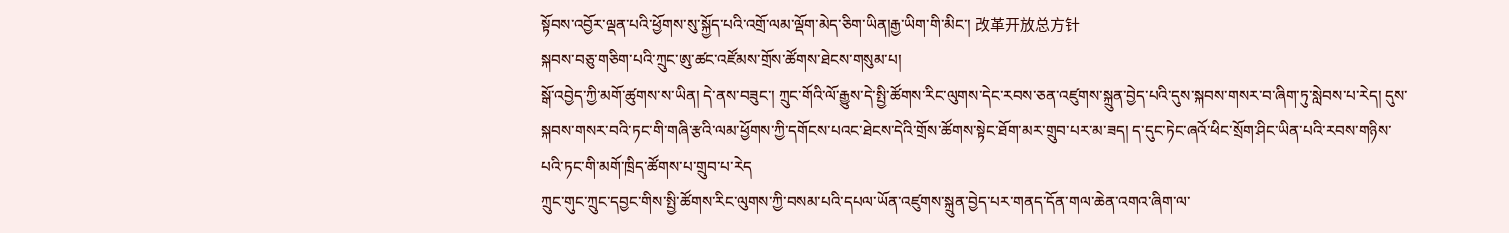སྟོབས་འབྱོར་ལྡན་པའི་ཕྱོགས་སུ་སྐྱོད་པའི་འགྲོ་ལམ་ལྡོག་མེད་ཅིག་ཡིན།རྒྱ་ཡིག་གི་མིང་། 改革开放总方针
སྐབས་བཅུ་གཅིག་པའི་ཀྲུང་ཨུ་ཚང་འཛོམས་གྲོས་ཚོགས་ཐེངས་གསུམ་པ།
སྒོ་འབྱེད་ཀྱི་མགོ་ཚུགས་ས་ཡིན། དེ་ནས་བཟུང་། ཀྲུང་གོའི་ལོ་རྒྱུས་དེ་སྤྱི་ཚོགས་རིང་ལུགས་དེང་རབས་ཅན་འཛུགས་སྐྲུན་བྱེད་པའི་དུས་སྐབས་གསར་བ་ཞིག་ཏུ་སླེབས་པ་རེད། དུས་སྐབས་གསར་བའི་ཏང་གི་གཞི་རྩའི་ལམ་ཕྱོགས་ཀྱི་དགོངས་པའང་ཐེངས་དེའི་གྲོས་ཚོགས་སྟེང་ཐོག་མར་གྲུབ་པར་མ་ཟད། ད་དུང་ཏེང་ཞའོ་ཕིང་སྲོག་ཤིང་ཡིན་པའི་རབས་གཉིས་པའི་ཏང་གི་མགོ་ཁྲིད་ཚོགས་པ་གྲུབ་པ་རེད
ཀྲུང་གུང་ཀྲུང་དབྱང་གིས་སྤྱི་ཚོགས་རིང་ལུགས་ཀྱི་བསམ་པའི་དཔལ་ཡོན་འཛུགས་སྐྲུན་བྱེད་པར་གནད་དོན་གལ་ཆེན་འགའ་ཞིག་ལ་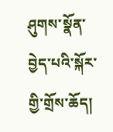ཤུགས་སྣོན་བྱེད་པའི་སྐོར་གྱི་གྲོས་ཆོད།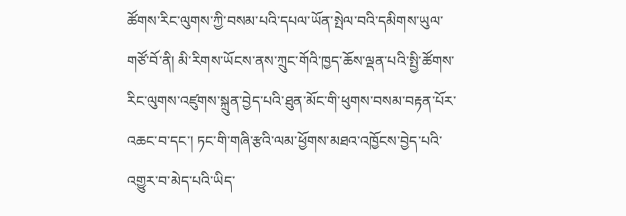ཚོགས་རིང་ལུགས་ཀྱི་བསམ་པའི་དཔལ་ཡོན་སྤེལ་བའི་དམིགས་ཡུལ་གཙོ་བོ་ནི། མི་རིགས་ཡོངས་ནས་ཀྲུང་གོའི་ཁྱད་ཆོས་ལྡན་པའི་སྤྱི་ཚོགས་རིང་ལུགས་འཛུགས་སྐྲུན་བྱེད་པའི་ཐུན་མོང་གི་ཕུགས་བསམ་བརྟན་པོར་འཆང་བ་དང་། ཏང་གི་གཞི་རྩའི་ལམ་ཕྱོགས་མཐའ་འཁྱོངས་བྱེད་པའི་འགྱུར་བ་མེད་པའི་ཡིད་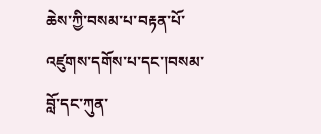ཆེས་ཀྱི་བསམ་པ་བརྟན་པོ་འཛུགས་དགོས་པ་དང་།བསམ་བློ་དང་ཀུན་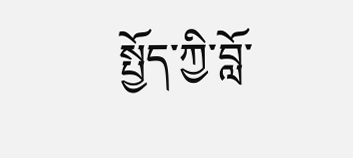སྤྱོད་ཀྱི་བློ་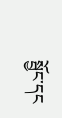སྦྱོང་དང